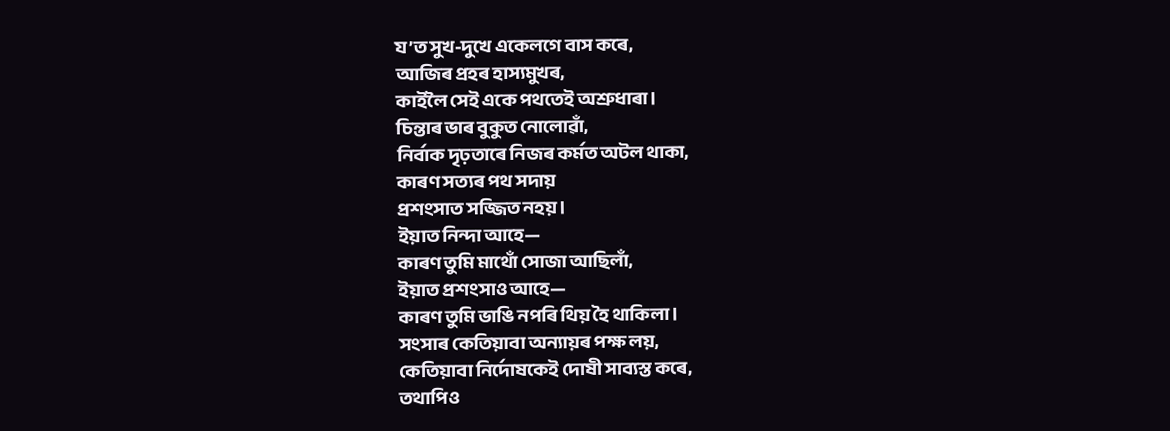য’ত সুখ-দুখে একেলগে বাস কৰে,
আজিৰ প্ৰহৰ হাস্যমুখৰ,
কাইলৈ সেই একে পথতেই অশ্ৰুধাৰা।
চিন্তাৰ ভাৰ বুকুত নোলোৱাঁ,
নিৰ্বাক দৃঢ়তাৰে নিজৰ কৰ্মত অটল থাকা,
কাৰণ সত্যৰ পথ সদায়
প্ৰশংসাত সজ্জিত নহয়।
ইয়াত নিন্দা আহে—
কাৰণ তুমি মাথোঁ সোজা আছিলাঁ,
ইয়াত প্ৰশংসাও আহে—
কাৰণ তুমি ভাঙি নপৰি থিয় হৈ থাকিলা।
সংসাৰ কেতিয়াবা অন্যায়ৰ পক্ষ লয়,
কেতিয়াবা নিৰ্দোষকেই দোষী সাব্যস্ত কৰে,
তথাপিও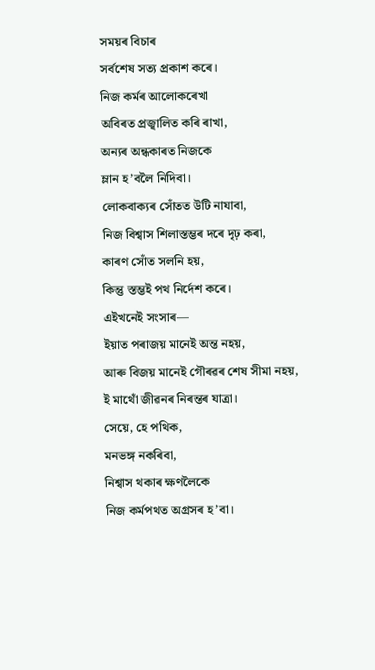সময়ৰ বিচাৰ
সৰ্বশেষ সত্য প্ৰকাশ কৰে।
নিজ কৰ্মৰ আলোকৰেখা
অবিৰত প্ৰজ্বালিত কৰি ৰাখা,
অন্যৰ অন্ধকাৰত নিজকে
ম্লান হ’বলৈ নিদিবা।
লোকবাক্যৰ সোঁতত উটি নাযাবা,
নিজ বিশ্বাস শিলাস্তম্ভৰ দৰে দৃঢ় কৰা,
কাৰণ সোঁত সলনি হয়,
কিন্তু স্তম্ভই পথ নিৰ্দেশ কৰে।
এইখনেই সংসাৰ—
ইয়াত পৰাজয় মানেই অন্ত নহয়,
আৰু বিজয় মানেই গৌৰৱৰ শেষ সীমা নহয়,
ই মাথোঁ জীৱনৰ নিৰন্তৰ যাত্ৰা।
সেয়ে, হে পথিক,
মনভঙ্গ নকৰিবা,
নিশ্বাস থকাৰ ক্ষণলৈকে
নিজ কৰ্মপথত অগ্ৰসৰ হ’বা।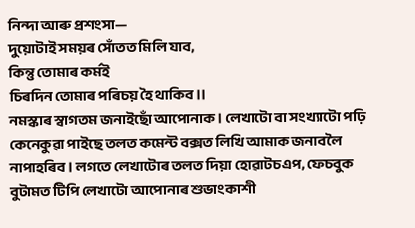নিন্দা আৰু প্ৰশংসা—
দুয়োটাই সময়ৰ সোঁতত মিলি যাব,
কিন্তু তোমাৰ কৰ্মই
চিৰদিন তোমাৰ পৰিচয় হৈ থাকিব।।
নমস্কাৰ স্বাগতম জনাইছোঁ আপোনাক । লেখাটো বা সংখ্যাটো পঢ়ি কেনেকুৱা পাইছে তলত কমেন্ট বক্সত লিখি আমাক জনাবলৈ নাপাহৰিব । লগতে লেখাটোৰ তলত দিয়া হোৱাটচএপ, ফেচবুক বুটামত টিপি লেখাটো আপোনাৰ শুভাংকাশী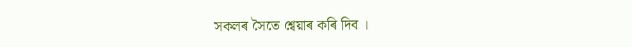সকলৰ সৈতে শ্বেয়াৰ কৰি দিব ।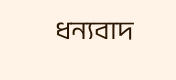ধন্যবাদ